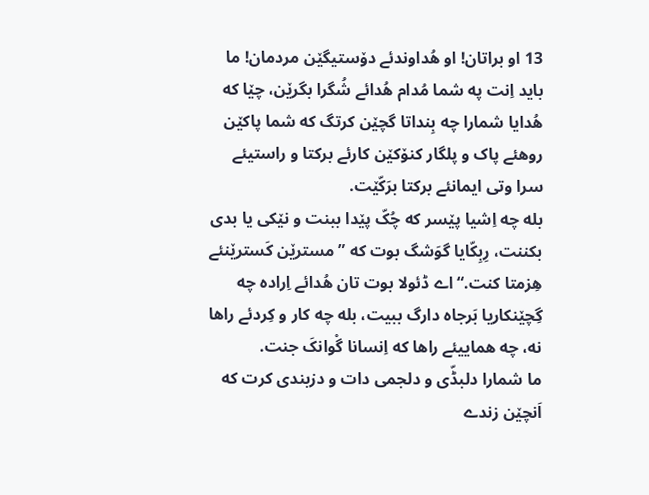13 او براتان! او هُداوندئے دۆستیگێن مردمان! ما باید اِنت په شما مُدام هُدائے شُگرا بگرێن، چێا که هُدایا شمارا چه بِنداتا گچێن کرتگ که شما پاکێن روهئے پاک و پلگار کنۆکێن کارئے برکتا و راستیئے سرا وتی ایمانئے برکتا برَکّێت.
بله چه اِشیا پێسر که چُکّ پێدا ببنت و نێکی یا بدی بکننت، رِبِکّایا گوَشگ بوت که ”مسترێن کَسترێنئے هِزمتا کنت.“ اے ڈئولا بوت تان هُدائے اِراده چه گِچێنکاریا بَرجاه دارگ ببیت، بله چه کار و کِردئے راها نه، چه هماییئے راها که اِنسانا گْوانکَ جنت.
ما شمارا دلبڈّی و دلجمی دات و دزبندی کرت که اَنچێن زندے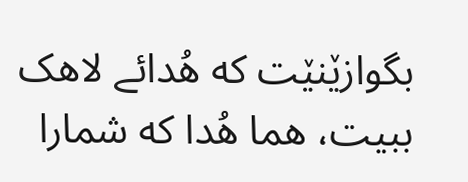بگوازێنێت که هُدائے لاهک ببیت، هما هُدا که شمارا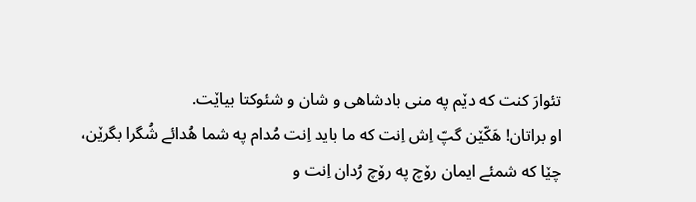تئوارَ کنت که دێم په منی بادشاهی و شان و شئوکتا بیاێت.
او براتان! هَکّێن گپّ اِش اِنت که ما باید اِنت مُدام په شما هُدائے شُگرا بگرێن، چێا که شمئے ایمان رۆچ په رۆچ رُدان اِنت و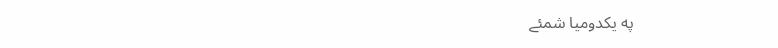په یکدومیا شمئے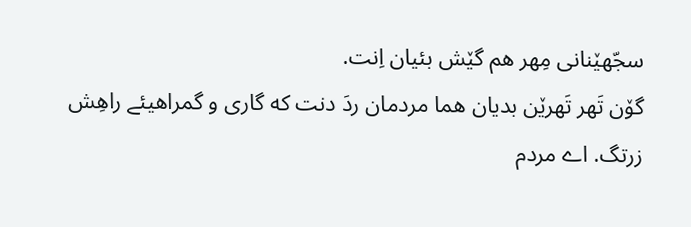سجّهێنانی مِهر هم گێش بئیان اِنت.
گۆن تَهر تَهرێن بدیان هما مردمان ردَ دنت که گاری و گمراهیئے راهِش زرتگ. اے مردم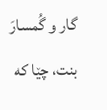گار و گُمسارَ بنت، چێا که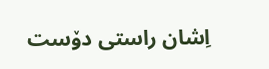اِشان راستی دۆست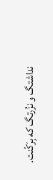نداشتگ و نزُرتگ که بِرَکّنت.